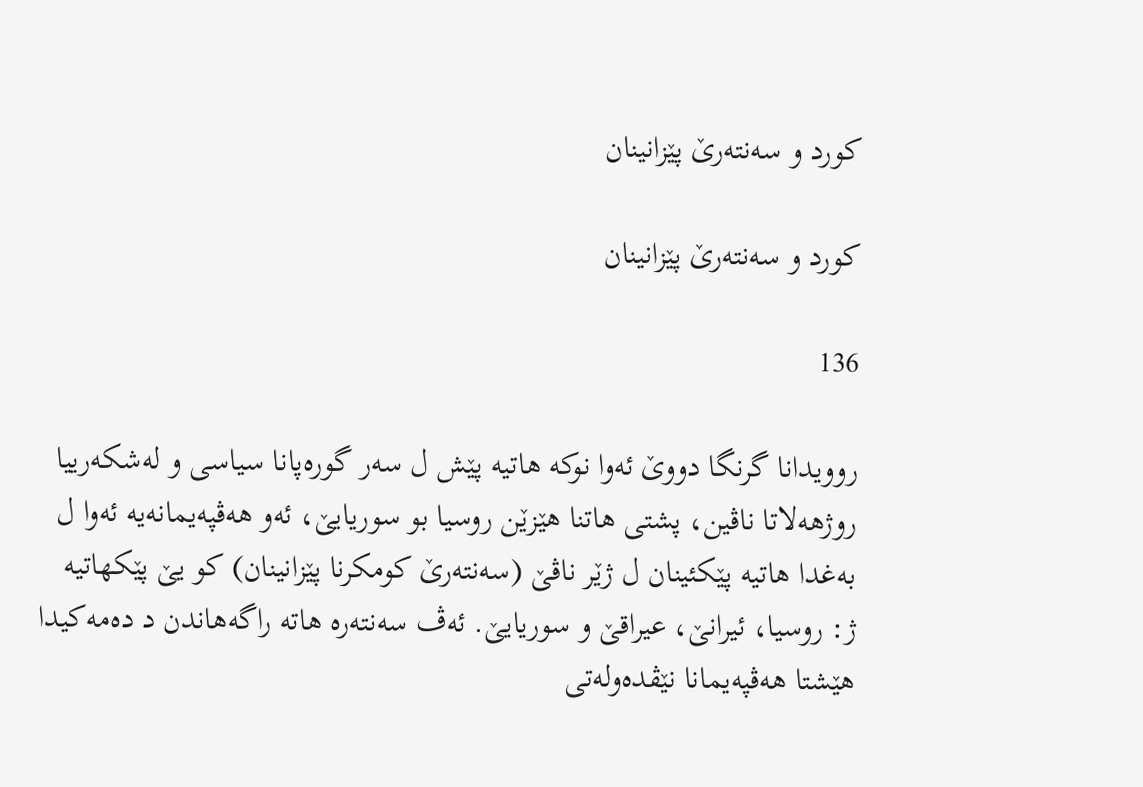كورد و سه‌نته‌رێ پێزانینان

كورد و سه‌نته‌رێ پێزانینان

136

روویدانا گرنگا دووێ ئه‌وا نوكه‌ هاتیه‌ پێش ل سه‌ر گوره‌پانا سیاسی و له‌شكه‌رییا روژهه‌لاتا ناڤین، پشتی هاتنا هێزێن روسیا بو سوریایێ، ئه‌و هه‌ڤپه‌یمانه‌یه‌ ئه‌وا ل به‌غدا هاتیه‌ پێكئینان ل ژێر ناڤێ (سه‌نته‌رێ كومكرنا پێزانینان) كو یێ پێكهاتیه‌ ژ: روسیا، ئیرانێ، عیراقێ و سوریایێ. ئه‌ڤ سه‌نته‌ره‌ هاته‌ راگه‌هاندن د ده‌مه‌كیدا هێشتا هه‌ڤپه‌یمانا نێڤده‌وله‌تی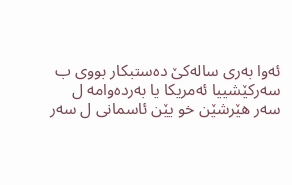ئه‌وا به‌ری ساله‌كێ ده‌ستبكار بووی ب سه‌ركێشییا ئه‌مریكا یا به‌رده‌وامه‌ ل سه‌ر هێرشێن خو یێن ئاسمانی ل سه‌ر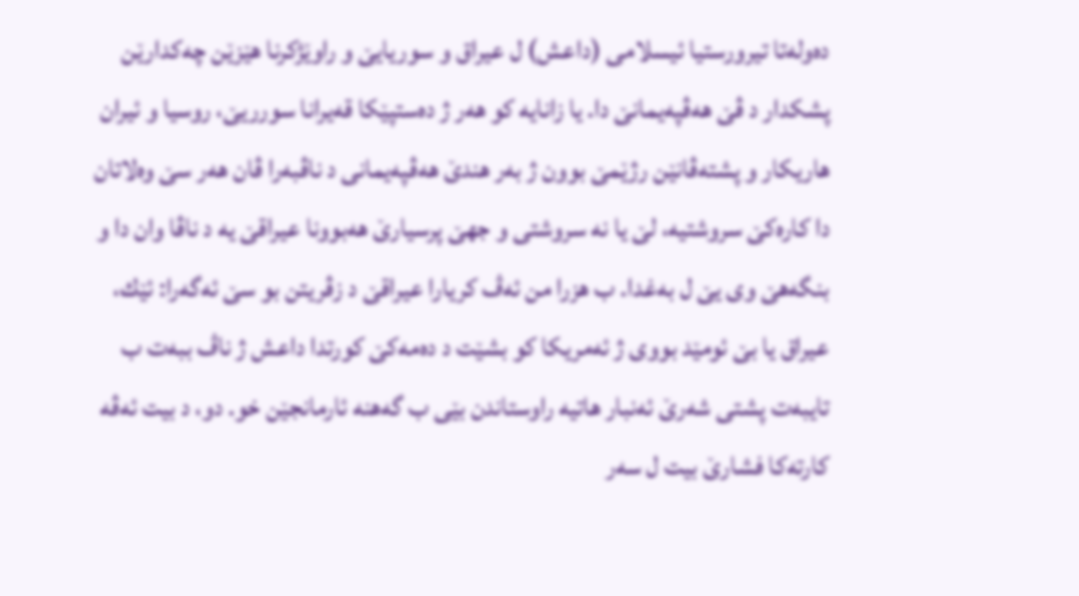ده‌وله‌تا تیرورستیا ئیسلامی (داعش) ل عیراق و سوریایێ و راوێژكرنا هێزێن چه‌كدارێن پشكدار د ڤێ هه‌ڤپه‌یمانێ دا. یا زانایه‌ كو هه‌ر ژ ده‌ستپێكا قه‌یرانا سورریێ، روسیا و ئیران هاریكار و پشته‌ڤانێن رژێمێ بوون ژ به‌ر هندێ هه‌ڤپه‌یمانی د ناڤبه‌را ڤان هه‌ر سێ وه‌لاتان دا كاره‌كێ سروشتیه‌، لێ یا نه‌ سروشتی و جهێ پرسیارێ هه‌بوونا عیراقێ یه‌ د ناڤا وان دا و بنگه‌هێ وی یێ ل به‌غدا. ب هزرا من ئه‌ڤ كریارا عیراقێ د زڤریتن بو سێ ئه‌گه‌را: ئێك، عیراق یا بێ ئومێد بووی ژ ئه‌مریكا كو بشێت د ده‌مه‌كێ كورتدا داعش ژ ناڤ ببه‌ت ب تایبه‌ت پشتی شه‌رێ ئه‌نبار هاتیه‌ راوستاندن بێی ب گه‌هنه‌ ئارمانجێن خو. دو، د بیت ئه‌ڤه‌ كارته‌كا فشارێ بیت ل سه‌ر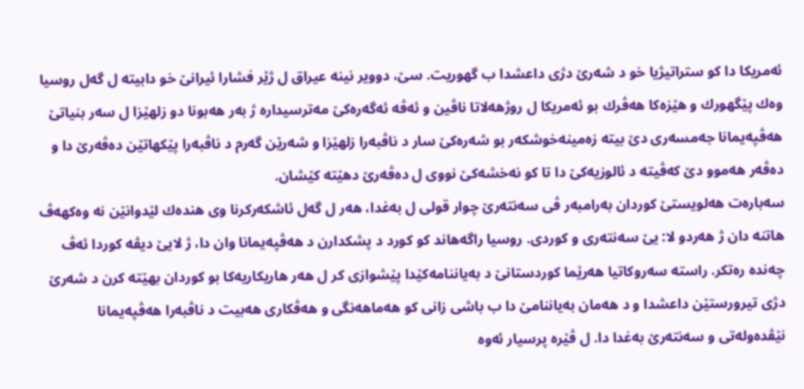ئه‌مریكا دا كو ستراتیژیا خو د شه‌رێ دژی داعشدا ب گهوریت. سێ، دوویر نینه‌ عیراق ل ژێر فشارا ئیرانێ خو دابیته‌ ل گه‌ل روسیا وه‌ك پێگهورك و هێزه‌كا هه‌ڤرك بو ئه‌مریكا ل روژهه‌لاتا ناڤین و ئه‌ڤه‌ ئه‌گه‌ره‌كێ مه‌ترسیداره‌ ژ به‌ر هه‌بونا دو زلهێزا ل سه‌ر بنیاتێ هه‌ڤپه‌یمانا جه‌مسه‌ری دێ بیته‌ زه‌مینه‌خوشكه‌ر بو شه‌ره‌كێ سار د ناڤبه‌را زلهێزا و شه‌رێن گه‌رم د ناڤبه‌را پێكهاتێن ده‌ڤه‌رێ دا و ده‌ڤه‌ر هه‌موو دێ كه‌ڤیته‌ د ئالوزیه‌كێ دا تا كو نه‌خشه‌كێ نووی ل ده‌ڤه‌رێ دهێته‌ كێشان.
سه‌باره‌ت هه‌لویستێ كوردان به‌رامبه‌ر ڤی سه‌نته‌رێ چوار قولی ل به‌غدا، هه‌ر ل گه‌ل ئاشكه‌ركرنا وی هنده‌ك لێدوانێن نه‌ وه‌كهه‌ڤ هاتنه‌ دان ژ هه‌ردو لا: یێ سه‌نته‌ری و كوردی. روسیا راگه‌هاند كو كورد د پشكدارن د هه‌ڤپه‌یمانا وان دا، ژ لایێ دیڤه‌ كوردا ئه‌ڤ چه‌نده‌ ره‌تكر. راسته‌ سه‌روكاتیا هه‌رێما كوردستانێ د به‌یاننامه‌كێدا پێشوازی كر ل هه‌ر هاریكاریه‌كا بو كوردان بهێته‌ كرن د شه‌رێ دژی تیرورستێن داعشدا و د هه‌مان به‌یاننامێ دا ب باشی زانی كو هه‌ماهه‌نگی و هه‌ڤكاری هه‌بیت د ناڤبه‌را هه‌ڤپه‌یمانا نێڤده‌وله‌تی و سه‌نته‌رێ به‌غدا دا. ل ڤێره‌ پرسیار ئه‌وه‌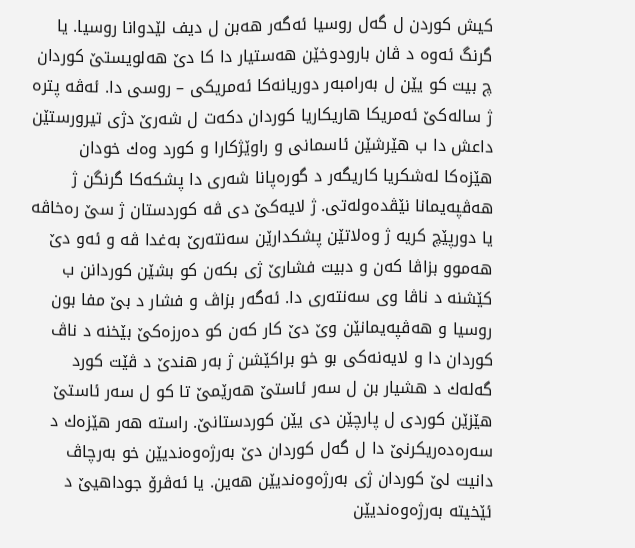كیش كوردن ل گه‌ل روسیا ئه‌گه‌ر هه‌بن ل دیف لێدوانا روسیا. یا گرنگ ئه‌وه‌ د ڤان بارودوخێن هه‌ستیار دا كا دێ هه‌لویستێ كوردان چ بیت كو یێن ل به‌رامبه‌ر دوریانه‌كا ئه‌مریكی – روسی دا. ئه‌ڤه‌ پتره‌ ژ ساله‌كێ ئه‌مریكا هاریكاریا كوردان دكه‌ت ل شه‌رێ دژی تیرورستێن داعش دا ب هێرشێن ئاسمانی و راوێژكارا و كورد وه‌ك خودان هێزه‌كا له‌شكریا كاریگه‌ر د گوره‌پانا شه‌ری دا پشكه‌كا گرنگن ژ هه‌ڤپه‌یمانا نێڤده‌وله‌تی. ژ لایه‌كێ دی ڤه‌ كوردستان ژ سێ ره‌خاڤه‌ یا دورپێچ كریه‌ ژ وه‌لاتێن پشكدارێن سه‌نته‌رێ به‌غدا ڤه‌ و ئه‌و دێ هه‌موو بزاڤا كه‌ن و دبیت فشارێ ژی بكه‌ن كو بشێن كوردانن ب كێشنه‌ د ناڤا وی سه‌نته‌ری دا. ئه‌گه‌ر بزاڤ و فشار د بێ مفا بون روسیا و هه‌ڤپه‌یمانێن وێ دێ كار كه‌ن كو ده‌رزه‌كێ بێخنه‌ د ناڤ كوردان دا و لایه‌نه‌كی بو خو براكێشن ژ به‌ر هندێ د ڤێت كورد گه‌له‌ك د هشیار بن ل سه‌ر ئاستێ هه‌رێمێ تا كو ل سه‌ر ئاستێ هێزێن كوردی ل پارچێن دی یێن كوردستانێ. راسته‌ هه‌ر هێزه‌ك د سه‌ره‌ده‌ریكرنێ دا ل گه‌ل كوردان دێ به‌رژه‌وه‌ندیێن خو به‌رچاڤ دانیت لێ كوردان ژی به‌رژه‌وه‌ندیێن هه‌ین. یا ئه‌ڤرۆ جوداهیێ د ئێخیته‌ به‌رژه‌وه‌ندیێن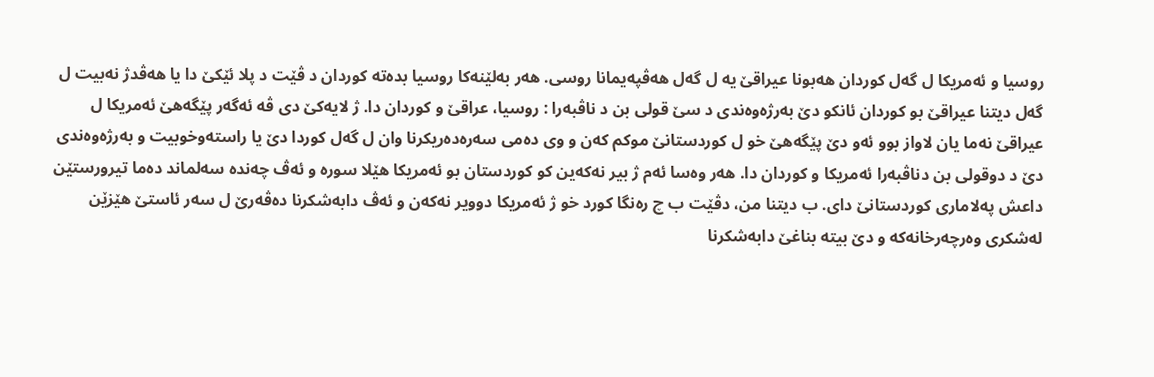روسیا و ئه‌مریكا ل گه‌ل كوردان هه‌بونا عیراقێ یه‌ ل گه‌ل هه‌ڤپه‌یمانا روسی. هه‌ر به‌لێنه‌كا روسیا بده‌ته‌ كوردان د ڤێت د پلا ئێكێ دا یا هه‌ڤدژ نه‌بیت ل گه‌ل دیتنا عیراقێ بو كوردان ئانكو دێ به‌رژه‌وه‌ندی د سێ قولی بن د ناڤبه‌را : روسیا، عراقێ و كوردان دا. ژ لایه‌كێ دی ڤه‌ ئه‌گه‌ر پێگه‌هێ ئه‌مریكا ل عیراقێ نه‌ما یان لاواز بوو ئه‌و دێ پێگه‌هێ خو ل كوردستانێ موكم كه‌ن و وی ده‌می سه‌ره‌ده‌ریكرنا وان ل گه‌ل كوردا دێ یا راسته‌وخوبیت و به‌رژه‌وه‌ندی دێ د دوقولی بن دناڤبه‌را ئه‌مریكا و كوردان دا. هه‌ر وه‌سا ئه‌م ژ بیر نه‌كه‌ین كو كوردستان بو ئه‌مریكا هێلا سوره‌ و ئه‌ڤ چه‌نده‌ سه‌لماند ده‌ما تیرورستێن داعش په‌لاماری كوردستانێ دای. ب دیتنا من، دڤێت ب چ ره‌نگا كورد خو ژ ئه‌مریكا دوویر نه‌كه‌ن و ئه‌ڤ دابه‌شكرنا ده‌ڤه‌رێ ل سه‌ر ئاستێ هێزێن له‌شكری وه‌رچه‌رخانه‌كه‌ و دێ بیته‌ بناغێ دابه‌شكرنا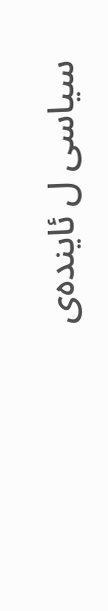سیاسی ل ئاینده‌ی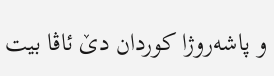و پاشه‌روژا كوردان دێ ئاڤا بیت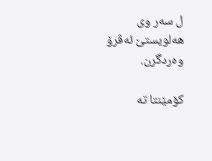ل سه‌ر وی هه‌لویستێ ئه‌ڤرۆ وه‌ردگرن.

کۆمێنتا تە